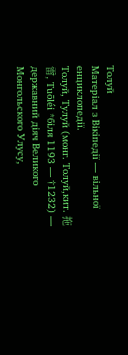Толуй
Матеріал з Вікіпедії — вільної енциклопедії.
Толуй, Тулуй (монг. Толуй,кит. 拖雷, Tuōléi *біля 1193 — †1232) — державний діяч Великого Монгольского Улусу,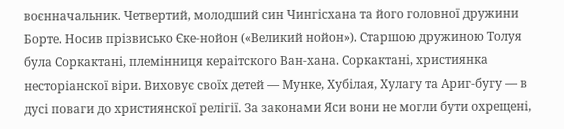воєнначальник. Четвертий, молодший син Чингісхана та його головної дружини Борте. Носив прізвисько Єке-нойон («Великий нойон»). Старшою дружиною Толуя була Соркактані, племінниця кераітского Ван-хана. Соркактані, християнка несторіанскої віри. Виховує своїх детей — Мунке, Хубілая, Хулагу та Ариг-бугу — в дусі поваги до християнскої релігії. За законами Яси вони не могли бути охрещені,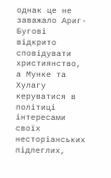однак це не заважало Ариг-Бугові відкрито сповідувати християнство, а Мунке та Хулагу керуватися в політиці інтересами своїх несторіанських підлеглих,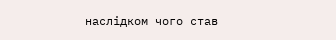наслідком чого став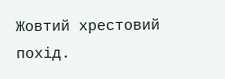Жовтий хрестовий похід.